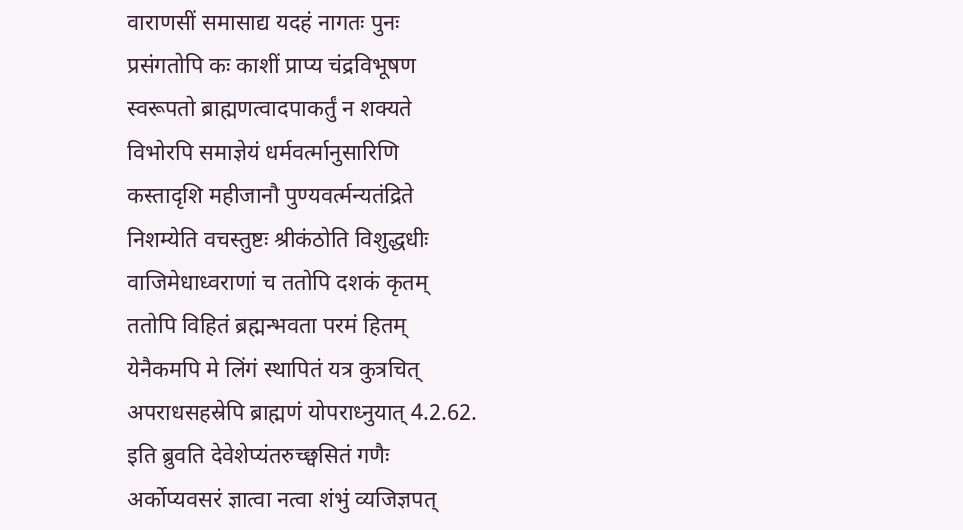वाराणसीं समासाद्य यदहं नागतः पुनः
प्रसंगतोपि कः काशीं प्राप्य चंद्रविभूषण
स्वरूपतो ब्राह्मणत्वादपाकर्तुं न शक्यते
विभोरपि समाज्ञेयं धर्मवर्त्मानुसारिणि
कस्तादृशि महीजानौ पुण्यवर्त्मन्यतंद्रिते
निशम्येति वचस्तुष्टः श्रीकंठोति विशुद्धधीः
वाजिमेधाध्वराणां च ततोपि दशकं कृतम्
ततोपि विहितं ब्रह्मन्भवता परमं हितम्
येनैकमपि मे लिंगं स्थापितं यत्र कुत्रचित्
अपराधसहस्रेपि ब्राह्मणं योपराध्नुयात् 4.2.62.
इति ब्रुवति देवेशेप्यंतरुच्छ्वसितं गणैः
अर्कोप्यवसरं ज्ञात्वा नत्वा शंभुं व्यजिज्ञपत्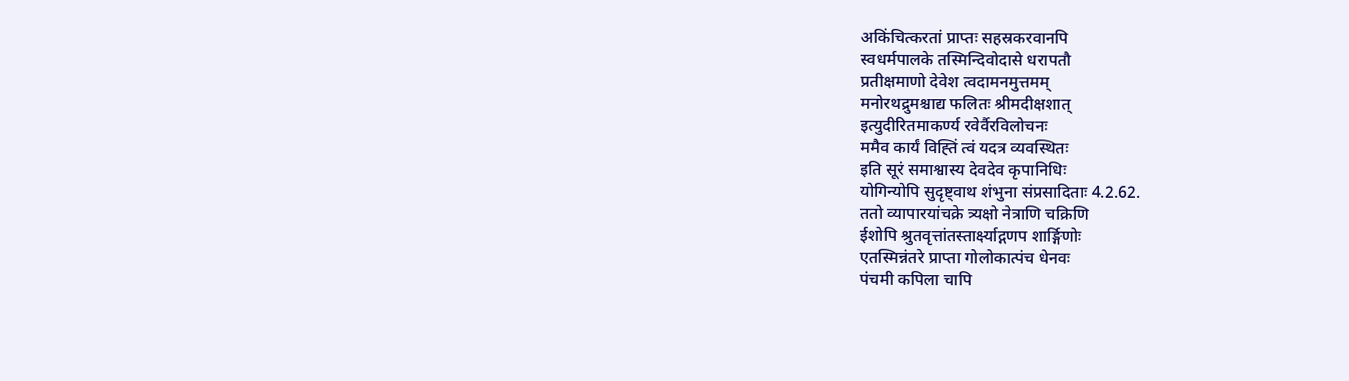अकिंचित्करतां प्राप्तः सहस्रकरवानपि
स्वधर्मपालके तस्मिन्दिवोदासे धरापतौ
प्रतीक्षमाणो देवेश त्वदामनमुत्तमम्
मनोरथद्रुमश्चाद्य फलितः श्रीमदीक्षशात्
इत्युदीरितमाकर्ण्य रवेर्वैरविलोचनः
ममैव कार्यं विह्तिं त्वं यदत्र व्यवस्थितः
इति सूरं समाश्वास्य देवदेव कृपानिधिः
योगिन्योपि सुदृष्ट्वाथ शंभुना संप्रसादिताः 4.2.62.
ततो व्यापारयांचक्रे त्र्यक्षो नेत्राणि चक्रिणि
ईशोपि श्रुतवृत्तांतस्तार्क्ष्याद्गणप शार्ङ्गिणोः
एतस्मिन्नंतरे प्राप्ता गोलोकात्पंच धेनवः
पंचमी कपिला चापि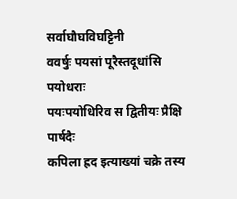सर्वाघौघविघट्टिनी
ववर्षुः पयसां पूरैस्तदूधांसि पयोधराः
पयःपयोधिरिव स द्वितीयः प्रैक्षि पार्षदैः
कपिला ह्रद इत्याख्यां चक्रे तस्य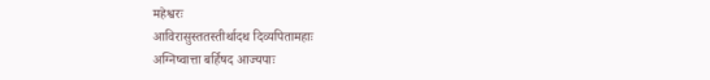महेश्वरः
आविरासुस्ततस्तीर्थादथ दिव्यपितामहाः
अग्निष्वात्ता बर्हिषद आज्यपाः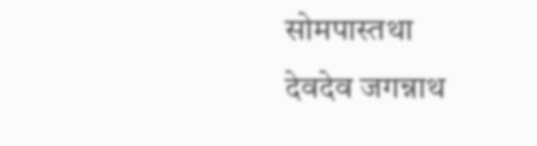सोमपास्तथा
देवदेव जगन्नाथ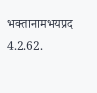भक्तानामभयप्रद 4.2.62.